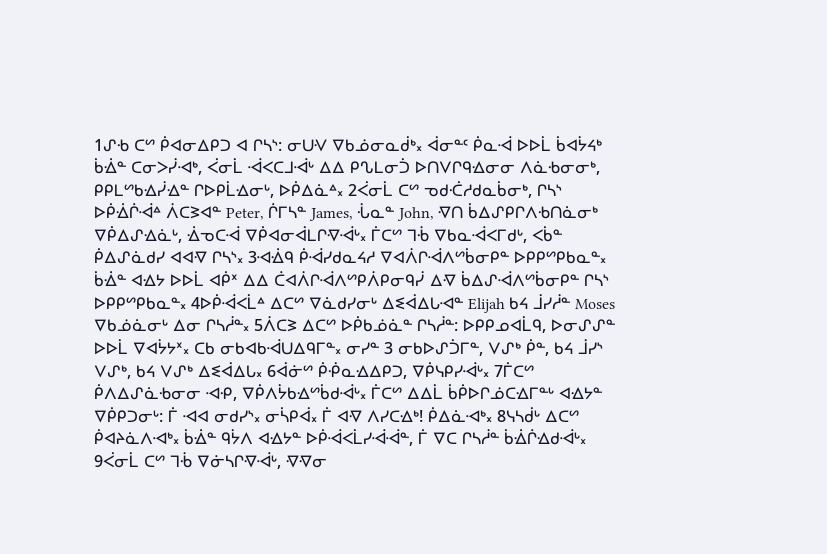1ᔑᑾ ᑕᔥ ᑮᐊᓂᐃᑭᑐ ᐊ ᒋᓴᔅ: ᓂᑌᐺ ᐁᑲᓅᓂᓇᑰᒃ᙮ ᐋᓂᓐᑦ ᑮᓇᐙ ᐅᐅᒫ ᑳᐊᔮᔦᒃ ᑳᐐᓐ ᑕᓂᐳᓰᐗᒃ, ᐹᓂᒫ ᐙᐸᑕᒧᐙᒡ ᐃᐃ ᑭᔐᒪᓂᑑ ᐅᑎᐯᒋᑫᐎᓂᓂ ᐱᓈᑾᓂᓂᒃ, ᑭᑭᒪᔥᑲᐎᓰᐎᓐ ᒋᐅᑭᒫᐎᓂᒡ, ᐅᑮᐃᓈᐞ᙮ 2ᐹᓂᒫ ᑕᔥ ᓀᑯᑣᓱᑯᓇᑳᓂᒃ, ᒋᓴᔅ ᐅᑮᐐᒌᐙᐞ ᐲᑕᕒᐊᓐ Peter, ᒌᒥᓴᓐ James, ᒞᓇᓐ John, ᐌᑎ ᑳᐃᔑᑭᒋᐱᑾᑎᓈᓂᒃ ᐁᑮᐃᔑᐎᓈᒡ, ᐐᓀᑕᐙ ᐁᑮᐊᓂᐋᒪᒋᐌᐙᒡ᙮ ᒦᑕᔥ ᒣᒀ ᐁᑲᓇᐙᐸᒥᑯᒡ, ᐸᑳᓐ ᑮᐃᔑᓈᑯᓯ ᐊᐊᐌ ᒋᓴᔅ᙮ 3ᐗᐐᑫ ᑮᐙᓯᑯᓇᔦᓱ ᐁᐊᐲᒋᐙᐱᔥᑳᓂᑭᓐ ᐅᑭᑭᔥᑭᑲᓇᓐ᙮ ᑳᐐᓐ ᐊᐎᔭ ᐅᐅᒫ ᐊᑮᕽ ᐃᐃ ᑖᐊᐲᒋᐙᐱᔥᑭᐲᑭᓂᑫᓰ ᐃᐌ ᑳᐃᔑᐙᐱᔥᑳᓂᑭᓐ ᒋᓴᔅ ᐅᑭᑭᔥᑭᑲᓇᓐ᙮ 4ᐅᑮᐙᐸᒫᐞ ᐃᑕᔥ ᐁᓈᑯᓯᓂᒡ ᐃᓬᐋᐃᒐᐗᓐ Elijah ᑲᔦ ᒨᓯᓲᓐ Moses ᐁᑲᓅᓈᓂᒡ ᐃᓂ ᒋᓴᓲᓐ᙮ 5ᐲᑕᕒ ᐃᑕᔥ ᐅᑮᑲᓅᓈᓐ ᒋᓴᓲᓐ: ᐅᑭᑭᓄᐊᒫᑫ, ᐅᓂᔑᔑᓐ ᐅᐅᒫ ᐁᐊᔮᔭᕽ᙮ ᑕᑲ ᓂᑲᐊᑲᐙᑌᐃᑫᒥᓐ᙮ ᓂᓯᓐ 3 ᓂᑲᐅᔑᑑᒥᓐ, ᐯᔑᒃ ᑮᓐ, ᑲᔦ ᒨᓯᔅ ᐯᔑᒃ, ᑲᔦ ᐯᔑᒃ ᐃᓬᐋᐃᒐ᙮ 6ᐋᓃᔥ ᑮᑸᓇᐎᐃᑭᑐ, ᐁᑮᓭᑭᓯᐙᒡ᙮ 7ᒦᑕᔥ ᑮᐱᐃᔑᓈᑾᓂᓂ ᐗᑶ, ᐁᑮᐱᔮᑲᐎᔥᑳᑯᐙᒡ᙮ ᒦᑕᔥ ᐃᐃᒫ ᑳᑮᐅᒋᓅᑕᐎᒥᓐᒡ ᐊᐎᔭᓐ ᐁᑮᑭᑐᓂᒡ: ᒦ ᐗᐊ ᓂᑯᓯᔅ᙮ ᓂᓵᑭᐋ᙮ ᒦ ᐊᐌ ᐱᓯᑕᐎᒃ! ᑮᐃᓈᐗᒃ᙮ 8ᓭᓴᑰᒡ ᐃᑕᔥ ᑮᐊᔨᓈᐱᐗᒃ᙮ ᑳᐐᓐ ᑫᔮᐱ ᐊᐎᔭᓐ ᐅᑮᐙᐸᒫᓯᐙᐙᓐ, ᒦ ᐁᑕ ᒋᓴᓲᓐ ᑳᐐᒌᐎᑯᐙᒡ᙮ 9ᐹᓂᒫ ᑕᔥ ᒣᒀ ᐁᓃᓴᒋᐌᐙᒡ, ᐌᐌᓂ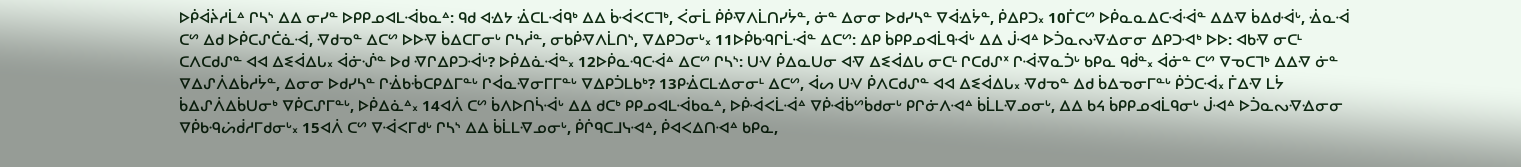ᐅᑮᐋᔩᓱᒫᐞ ᒋᓴᔅ ᐃᐃ ᓂᓯᓐ ᐅᑭᑭᓄᐊᒪᐙᑲᓇᐞ: ᑫᑯ ᐊᐎᔭ ᐐᑕᒪᐙᑫᒃ ᐃᐃ ᑳᐙᐸᑕᒣᒃ, ᐹᓂᒫ ᑮᑮᐌᐱᒫᑎᓯᔮᓐ, ᓃᓐ ᐃᓂᓂ ᐅᑯᓯᓴᓐ ᐁᐋᐎᔮᓐ, ᑮᐃᑭᑐ᙮ 10ᒦᑕᔥ ᐅᑮᓇᓇᐃᑕᐙᐙᓐ ᐃᐃᐌ ᑳᐃᑯᐙᒡ, ᐐᓇᐙ ᑕᔥ ᐃᑯ ᐅᑮᑕᔑᑖᓈᐙ, ᐌᑯᓀᓐ ᐃᑕᔥ ᐅᐅᐌ ᑳᐃᑕᒥᓂᒡ ᒋᓴᓲᓐ, ᓂᑲᑮᐌᐱᒫᑎᔅ, ᐁᐃᑭᑐᓂᒡ᙮ 11ᐅᑮᑲᑴᒋᒫᐙᓐ ᐃᑕᔥ: ᐃᑭ ᑳᑭᑭᓄᐊᒫᑫᐙᒡ ᐃᐃ ᒎᐗᐞ ᐅᑑᓇᔓᐌᐎᓂᓂ ᐃᑭᑐᐗᒃ ᐅᐅ: ᐊᑲᐌ ᓂᑕᒻ ᑕᐱᑕᑯᔑᓐ ᐊᐊ ᐃᓬᐋᐃᒐ᙮ ᐋᓃᔛᓐ ᐅᑯ ᐌᒋᐃᑭᑐᐙᒡ? ᐅᑮᐃᓈᐙᓐ᙮ 12ᐅᑮᓇᑴᑕᐙᐞ ᐃᑕᔥ ᒋᓴᔅ: ᑌᐺ ᑮᐃᓇᑌᓂ ᐊᐌ ᐃᓬᐋᐃᒐ ᓂᑕᒻ ᒋᑕᑯᔑᕽ ᒋᐙᐌᓇᑑᒡ ᑲᑭᓇ ᑫᑰᓐ᙮ ᐋᓃᓐ ᑕᔥ ᐁᓀᑕᒣᒃ ᐃᐃᐌ ᓃᓐ ᐁᐃᔑᐲᐃᑳᓱᔮᓐ, ᐃᓂᓂ ᐅᑯᓯᓴᓐ ᒋᐐᑲᒀᑕᑭᐃᒥᓐᒡ ᒋᐋᓇᐌᓂᒥᒥᓐᒡ ᐁᐃᑭᑑᒪᑲᒃ? 13ᑭᐐᑕᒪᐎᓂᓂᒻ ᐃᑕᔥ, ᐋᔕ ᑌᐺ ᑮᐱᑕᑯᔑᓐ ᐊᐊ ᐃᓬᐋᐃᒐ᙮ ᐌᑯᓀᓐ ᐃᑯ ᑳᐃᓀᓂᒥᓐᒡ ᑮᑑᑕᐙ᙮ ᒦᐃᐌ ᒪᔮ ᑳᐃᔑᐲᐃᑳᑌᓂᒃ ᐁᑮᑕᔑᒥᓐᒡ, ᐅᑮᐃᓈᐞ᙮ 14ᐊᐲ ᑕᔥ ᑳᐱᐅᑎᓵᐙᒡ ᐃᐃ ᑯᑕᒃ ᑭᑭᓄᐊᒪᐙᑲᓇᐞ, ᐅᑮᐙᐸᒫᐙᐞ ᐁᑮᐙᑳᔥᑳᑯᓂᒡ ᑭᒋᓃᐱᐗᐞ ᑳᒫᒪᐌᓄᓂᒡ, ᐃᐃ ᑲᔦ ᑳᑭᑭᓄᐊᒫᑫᓂᒡ ᒎᐗᐞ ᐅᑑᓇᔓᐌᐎᓂᓂ ᐁᑮᑲᑴᔖᑰᓱᒥᑯᓂᒡ᙮ 15ᐊᐲ ᑕᔥ ᐁᐙᐸᒥᑯᒡ ᒋᓴᔅ ᐃᐃ ᑳᒫᒪᐌᓄᓂᒡ, ᑮᒌᑫᑕᒧᓭᐗᐞ, ᑮᐊᐸᐃᑎᐗᐞ ᑲᑭᓇ,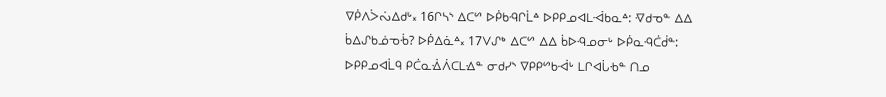ᐁᑮᐱᐴᔔᐃᑯᒡ᙮ 16ᒋᓴᔅ ᐃᑕᔥ ᐅᑮᑲᑴᒋᒫᐞ ᐅᑭᑭᓄᐊᒪᐙᑲᓇᐞ: ᐌᑯᓀᓐ ᐃᐃ ᑳᐃᔑᑲᓅᓀᒀ? ᐅᑮᐃᓈᐞ᙮ 17ᐯᔑᒃ ᐃᑕᔥ ᐃᐃ ᑳᐅᑴᓄᓂᒡ ᐅᑮᓇᑴᑖᑰᓐ: ᐅᑭᑭᓄᐊᒫᑫ ᑭᑖᓇᐐᐲᑕᒪᐎᓐ ᓂᑯᓯᔅ ᐁᑭᑭᔥᑲᐙᒡ ᒪᒋᐊᒑᑾᓐ ᑎᓄ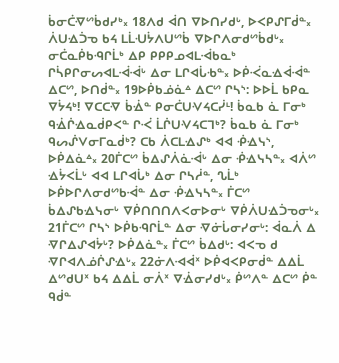ᑳᓂᑖᐌᔥᑳᑯᓯᒃ᙮ 18ᐱᑯ ᐋᑎ ᐁᐅᑎᓯᑯᒡ, ᐅᐸᑭᔑᒥᑰᓐ᙮ ᐲᑌᐎᑑᓀ ᑲᔦ ᒪᒫᑗᔮᐱᑌᔥᑳ ᐁᐅᒋᐱᓂᑯᔥᑳᑯᒡ᙮ ᓂᑖᓇᑮᑲᑴᒋᒫᒃ ᐃᑭ ᑭᑭᑭᓄᐊᒪᐙᑲᓇᒃ ᒋᓵᑭᒋᓂᔕᐊᒪᐙᐙᒡ ᐃᓂ ᒪᒋᐊᒑᑾᓐ᙮ ᐅᑮᑆᓇᐎᐋᐙᓐ ᐃᑕᔥ, ᐅᑎᑰᓐ᙮ 19ᐅᑮᑲᓅᓈᐞ ᐃᑕᔥ ᒋᓴᔅ: ᐅᐅᒫ ᑲᑭᓇ ᐁᔮᔦᒃ! ᐁᑕᑕᐌ ᑳᐐᓐ ᑭᓂᑖᑌᐺᔦᑕᓰᒻ! ᑳᓇᑲ ᓈ ᒥᓂᒃ ᑫᐐᒌᐎᓇᑰᑭᐸᓐ ᒋᑆ ᒫᒌᑌᐺᔦᑕᒣᒃ? ᑳᓇᑲ ᓈ ᒥᓂᒃ ᑫᔕᔒᐯᓂᒥᓇᑰᒃ? ᑕᑲ ᐲᑕᒪᐎᔑᒃ ᐊᐊ ᑸᐎᓭᔅ, ᐅᑮᐃᓈᐞ᙮ 20ᒦᑕᔥ ᑳᐃᔑᐲᓈᐙᒡ ᐃᓂ ᑸᐎᓭᓴᓐ᙮ ᐊᐲᔥ ᐎᔮᐸᒫᒡ ᐊᐊ ᒪᒋᐊᒑᒃ ᐃᓂ ᒋᓴᓲᓐ, ᔐᒫᒃ ᐅᑮᐅᒋᐱᓂᑯᔥᑲᐙᓐ ᐃᓂ ᑸᐎᓭᓴᓐ᙮ ᒦᑕᔥ ᑳᐃᔑᑲᐎᓭᓂᒡ ᐁᑮᑎᑎᑎᐱᐸᓂᐅᓂᒡ ᐁᑮᐲᑌᐎᑑᓀᓂᒡ᙮ 21ᒦᑕᔥ ᒋᓴᔅ ᐅᑮᑲᑴᒋᒫᓐ ᐃᓂ ᐌᓃᒑᓂᓯᓂᒡ: ᐋᓇᐲ ᐃ ᐌᒋᐃᔑᐊᔮᒡ? ᐅᑮᐃᓈᓐ᙮ ᒦᑕᔥ ᑳᐃᑯᒡ: ᐊᐸᓀ ᑯ ᐌᒋᐊᐱᓅᒌᔑᐎᒡ᙮ 22ᓃᐱᐗᐋᕽ ᐅᑮᐊᐸᑭᓂᑰᓐ ᐃᐃᒫ ᐃᔥᑯᑌᕽ ᑲᔦ ᐃᐃᒫ ᓂᐲᕽ ᐁᐐᓂᓯᑯᒡ᙮ ᑮᔥᐱᓐ ᐃᑕᔥ ᑮᓐ ᑫᑰᓐ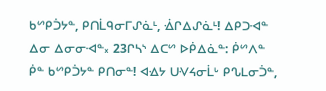ᑲᔥᑭᑑᔭᓐ, ᑭᑎᒫᑫᓂᒥᔑᓈᒻ, ᐐᒋᐃᔑᓈᒻ! ᐃᑭᑐᐗᓐ ᐃᓂ ᐃᓂᓂᐗᓐ᙮ 23ᒋᓴᔅ ᐃᑕᔥ ᐅᑮᐃᓈᓐ: ᑮᔥᐱᓐ ᑮᓐ ᑲᔥᑭᑑᔭᓐ ᑭᑎᓂᓐ! ᐊᐎᔭ ᑌᐺᔦᓂᒫᒡ ᑭᔐᒪᓂᑑᓐ,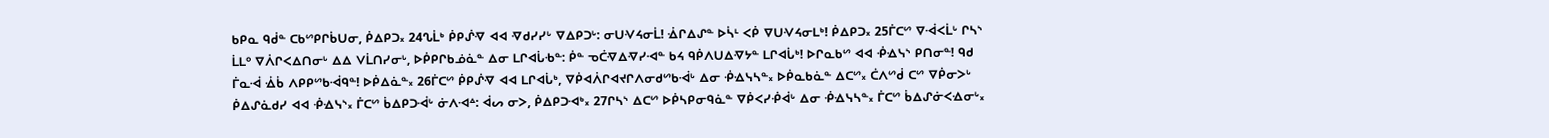ᑲᑭᓇ ᑫᑰᓐ ᑕᑲᔥᑭᒋᑳᑌᓂ, ᑮᐃᑭᑐ᙮ 24ᔐᒫᒃ ᑮᑭᔒᐌ ᐊᐊ ᐌᑯᓯᓯᒡ ᐁᐃᑭᑐᒡ: ᓂᑌᐺᔦᓂᒫ! ᐐᒋᐃᔑᓐ ᐅᓵᒻ ᐸᑮ ᐁᑌᐺᔦᓂᒪᒃ! ᑮᐃᑭᑐ᙮ 25ᒦᑕᔥ ᐁᐙᐸᒫᒡ ᒋᓴᔅ ᒫᒪᐤ ᐁᐲᒋᐸᐃᑎᓂᒡ ᐃᐃ ᐯᒫᑎᓯᓂᒡ, ᐅᑮᑭᒋᑲᓅᓈᓐ ᐃᓂ ᒪᒋᐊᒑᑾᓐ: ᑮᓐ ᓀᑖᐌᐃᐌᓯᐗᓐ ᑲᔦ ᑫᑮᐱᑌᐃᐌᔭᓐ ᒪᒋᐊᒑᒃ! ᐅᒋᓇᑲᔥ ᐊᐊ ᑸᐎᓭᔅ ᑭᑎᓂᓐ! ᑫᑯ ᒦᓇᐙ ᐐᑳ ᐱᑭᑭᔥᑲᐙᑫᓐ! ᐅᑮᐃᓈᓐ᙮ 26ᒦᑕᔥ ᑮᑭᔒᐌ ᐊᐊ ᒪᒋᐊᒑᒃ, ᐁᑮᐊᐲᒋᐊᔪᒋᐱᓂᑯᔥᑲᐙᒡ ᐃᓂ ᑸᐎᓭᓴᓐ᙮ ᐅᑮᓇᑲᓈᓐ ᐃᑕᔥ᙮ ᑖᐱᔥᑰ ᑕᔥ ᐁᑮᓂᐳᒡ ᑮᐃᔑᓈᑯᓯ ᐊᐊ ᑸᐎᓭᔅ᙮ ᒦᑕᔥ ᑳᐃᑭᑐᐙᒡ ᓃᐱᐗᐞ: ᐋᔕ ᓂᐳ, ᑮᐃᑭᑐᐗᒃ᙮ 27ᒋᓴᔅ ᐃᑕᔥ ᐅᑮᓴᑭᓂᑫᓈᓐ ᐁᑮᐸᓯᑸᐋᒡ ᐃᓂ ᑸᐎᓭᓴᓐ᙮ ᒦᑕᔥ ᑳᐃᔑᓃᐸᐎᓂᒡ᙮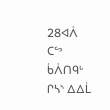28ᐊᐲ ᑕᔥ ᑳᐲᑎᑫᒡ ᒋᓴᔅ ᐃᐃᒫ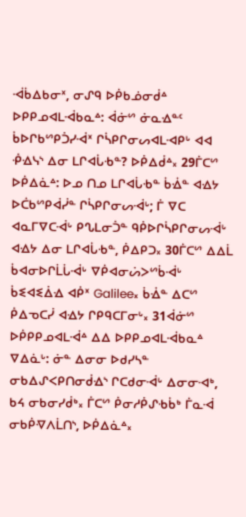ᐙᑳᐃᑲᓂᕽ, ᓂᔑᑫ ᐅᑮᑲᓅᓂᑰᐞ ᐅᑭᑭᓄᐊᒪᐙᑲᓇᐞ: ᐋᓃᔥ ᓃᓇᐎᓐᑦ ᑳᐅᒋᑲᔥᑭᑑᓯᐙᕽ ᒋᓵᑭᒋᓂᔕᐊᒪᐗᑭᒡ ᐊᐊ ᑸᐎᓭᔅ ᐃᓂ ᒪᒋᐊᒑᑾᓐ? ᐅᑮᐃᑰᐞ᙮ 29ᒦᑕᔥ ᐅᑮᐃᓈᐞ: ᐅᓄ ᑎᓄ ᒪᒋᐊᒑᑾᓐ ᑳᐐᓐ ᐊᐎᔭ ᐅᑖᑲᔥᑭᐋᓰᓐ ᒋᓵᑭᒋᓂᔕᐙᒡ; ᒦ ᐁᑕ ᐊᓇᒥᐁᑕᐙᒡ ᑭᔐᒪᓂᑑᓐ ᑫᑮᐅᒋᓵᑭᒋᓂᔕᐙᒡ ᐊᐎᔭ ᐃᓂ ᒪᒋᐊᒑᑾᓐ, ᑮᐃᑭᑐ᙮ 30ᒦᑕᔥ ᐃᐃᒫ ᑳᐊᓂᐅᒋᒫᒑᐙᒡ ᐁᑮᐊᓂᔖᐳᔥᑳᐙᒡ ᑳᓬᐊᓬᐄᐎ ᐊᑮᕽ Galilee᙮ ᑳᐐᓐ ᐃᑕᔥ ᑮᐃᓀᑕᓰ ᐊᐎᔭ ᒋᑭᑫᑕᒥᓂᒡ᙮ 31ᐋᓃᔥ ᐅᑮᑭᑭᓄᐊᒪᐙᐞ ᐃᐃ ᐅᑭᑭᓄᐊᒪᐙᑲᓇᐞ ᐁᐃᓈᒡ: ᓃᓐ ᐃᓂᓂ ᐅᑯᓯᓴᓐ ᓂᑲᐃᔑᐸᑭᑎᓂᑰᐎᔅ ᒋᑕᑯᓂᐙᒡ ᐃᓂᓂᐗᒃ, ᑲᔦ ᓂᑲᓂᓯᑰᒃ᙮ ᒦᑕᔥ ᑮᓂᓱᑮᔑᑾᑳᒃ ᒦᓇᐙ ᓂᑲᑮᐌᐱᒫᑎᔅ, ᐅᑮᐃᓈᐞ᙮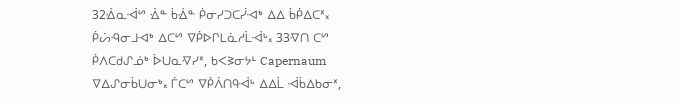32ᐐᓇᐙᔥ ᐐᓐ ᑳᐐᓐ ᑮᓂᓯᑐᑕᓰᐗᒃ ᐃᐃ ᑳᑮᐃᑕᕽ᙮ ᑮᔖᑴᓂᒧᐗᒃ ᐃᑕᔥ ᐁᑮᐅᒋᒪᓈᓱᒫᐙᒡ᙮ 33ᐌᑎ ᑕᔥ ᑮᐱᑕᑯᔑᓅᒃ ᐆᑌᓇᐌᓯᕽ, ᑲᐸᕒᓂᔭᒻ Capernaum ᐁᐃᔑᓂᑳᑌᓂᒃ᙮ ᒦᑕᔥ ᐁᑮᐲᑎᑫᐙᒡ ᐃᐃᒫ ᐙᑳᐃᑲᓂᕽ,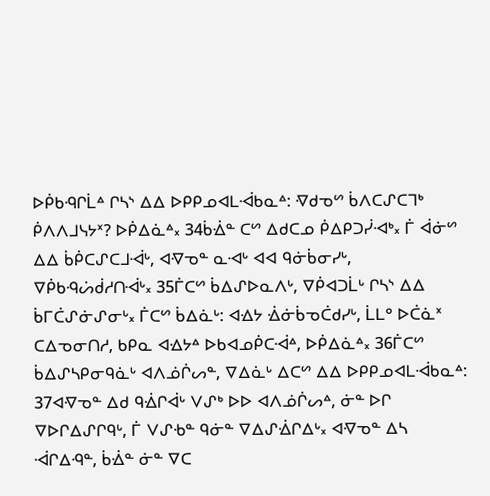ᐅᑮᑲᑴᒋᒫᐞ ᒋᓴᔅ ᐃᐃ ᐅᑭᑭᓄᐊᒪᐙᑲᓇᐞ: ᐌᑯᓀᔥ ᑳᐱᑕᔑᑕᒣᒃ ᑮᐱᐱᒧᓭᔭᕽ? ᐅᑮᐃᓈᐞ᙮ 34ᑳᐐᓐ ᑕᔥ ᐃᑯᑕᓄ ᑮᐃᑭᑐᓰᐗᒃ᙮ ᒦ ᐋᓃᔥ ᐃᐃ ᑳᑮᑕᔑᑕᒧᐙᒡ, ᐊᐌᓀᓐ ᓇᐗᒡ ᐊᐊ ᑫᓃᑳᓂᓯᒡ, ᐁᑮᑲᑴᔖᑰᓱᑎᐙᒡ᙮ 35ᒦᑕᔥ ᑳᐃᔑᐅᓇᐱᒡ, ᐁᑮᐊᑐᒫᒡ ᒋᓴᔅ ᐃᐃ ᑳᒥᑖᔑᓃᔑᓂᒡ᙮ ᒦᑕᔥ ᑳᐃᓈᒡ: ᐊᐎᔭ ᐐᓃᑳᓀᑖᑯᓯᒡ, ᒫᒪᐤ ᐅᑖᓈᕽ ᑕᐃᓀᓂᑎᓱ, ᑲᑭᓇ ᐊᐎᔭᐞ ᐅᑲᐊᓄᑮᑕᐙᐞ, ᐅᑮᐃᓈᐞ᙮ 36ᒦᑕᔥ ᑳᐃᔑᓴᑭᓂᑫᓈᒡ ᐊᐱᓅᒌᔕᓐ, ᐁᐃᓈᒡ ᐃᑕᔥ ᐃᐃ ᐅᑭᑭᓄᐊᒪᐙᑲᓇᐞ: 37ᐊᐌᓀᓐ ᐃᑯ ᑫᐐᒋᐋᒡ ᐯᔑᒃ ᐅᐅ ᐊᐱᓅᒌᔕᐞ, ᓃᓐ ᐅᒋ ᐁᐅᒋᐃᔑᒋᑫᒡ, ᒦ ᐯᔑᑾᓐ ᑫᓃᓐ ᐁᐃᔑᐐᒋᐃᒡ᙮ ᐊᐌᓀᓐ ᐃᓴ ᐙᒋᐃᑴᓐ, ᑳᐐᓐ ᓃᓐ ᐁᑕ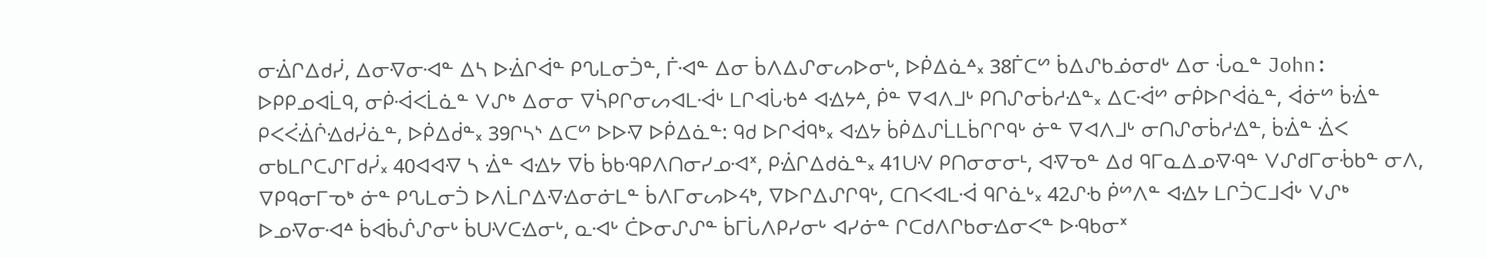ᓂᐐᒋᐃᑯᓰ, ᐃᓂᐌᓂᐗᓐ ᐃᓴ ᐅᐐᒋᐋᓐ ᑭᔐᒪᓂᑑᓐ, ᒦᐗᓐ ᐃᓂ ᑳᐱᐃᔑᓂᔕᐅᓂᒡ, ᐅᑮᐃᓈᐞ᙮ 38ᒦᑕᔥ ᑳᐃᔑᑲᓅᓂᑯᒡ ᐃᓂ ᒞᓇᓐ John: ᐅᑭᑭᓄᐊᒫᑫ, ᓂᑮᐙᐸᒫᓈᓐ ᐯᔑᒃ ᐃᓂᓂ ᐁᓵᑭᒋᓂᔕᐊᒪᐙᒡ ᒪᒋᐊᒑᑾᐞ ᐊᐎᔭᐞ, ᑮᓐ ᐁᐊᐱᒧᒡ ᑭᑎᔑᓂᑳᓱᐎᓐ᙮ ᐃᑕᐙᔥ ᓂᑮᐅᒋᐋᓈᓐ, ᐋᓃᔥ ᑳᐐᓐ ᑭᐸᐹᐐᒌᐎᑯᓰᓈᓐ, ᐅᑮᐃᑰᓐ᙮ 39ᒋᓴᔅ ᐃᑕᔥ ᐅᐅᐌ ᐅᑮᐃᓈᓐ: ᑫᑯ ᐅᒋᐋᑫᒃ᙮ ᐊᐎᔭ ᑳᑮᐃᔑᒫᒪᑳᒋᒋᑫᒡ ᓃᓐ ᐁᐊᐱᒧᒡ ᓂᑎᔑᓂᑳᓱᐎᓐ, ᑳᐐᓐ ᐐᐸ ᓂᑲᒪᒋᑕᔑᒥᑯᓰ᙮ 40ᐊᐊᐌ ᓴ ᐐᓐ ᐊᐎᔭ ᐁᑳ ᑳᑲᑴᑭᐱᑎᓂᓯᓄᐗᕽ, ᑭᐐᒋᐃᑯᓈᓐ᙮ 41ᑌᐺ ᑭᑎᓂᓂᓂᒻ, ᐊᐌᓀᓐ ᐃᑯ ᑫᒥᓇᐃᓄᐌᑴᓐ ᐯᔑᑯᒥᓂᒀᑲᓐ ᓂᐱ, ᐁᑭᑫᓂᒥᓀᒃ ᓃᓐ ᑭᔐᒪᓂᑑ ᐅᐱᒫᒋᐃᐌᐎᓂᓃᒪᓐ ᑳᐱᒥᓂᔕᐅᔦᒃ, ᐁᐅᒋᐃᔑᒋᑫᒡ, ᑕᑎᐸᐊᒪᐙ ᑫᒋᓈᒡ᙮ 42ᔑᑾ ᑮᔥᐱᓐ ᐊᐎᔭ ᒪᒋᑑᑕᒧᐋᒡ ᐯᔑᒃ ᐅᓄᐌᓂᐗᐞ ᑳᐊᑳᔒᔑᓂᒡ ᑳᑌᐺᑕᐎᓂᒡ, ᓇᐗᒡ ᑖᐅᓂᔑᔑᓐ ᑳᒥᒑᐱᑭᓯᓂᒡ ᐊᓯᓃᓐ ᒋᑕᑯᐱᒋᑲᓂᐎᓂᐸᓐ ᐅᑴᑲᓂᕽ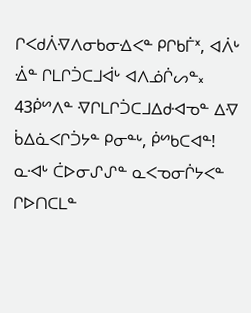ᒋᐸᑯᐲᐌᐱᓂᑲᓂᐎᐸᓐ ᑭᒋᑲᒦᕽ, ᐊᐲᒡ ᐐᓐ ᒋᒪᒋᑑᑕᒧᐋᒡ ᐊᐱᓅᒌᔕᓐ᙮ 43ᑮᔥᐱᓐ ᐌᒋᒪᒋᑑᑕᒧᐃᑯᐗᓀᓐ ᐃᐌ ᑳᐃᓈᐸᒋᑑᔭᓐ ᑭᓂᓐᒡ, ᑮᔥᑲᑕᐊᓐ! ᓇᐗᒡ ᑖᐅᓂᔑᔑᓐ ᓇᐸᓀᓂᒌᔭᐸᓐ ᒋᐅᑎᑕᒪᓐ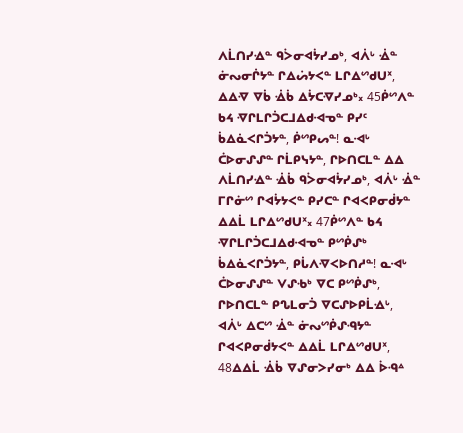ᐱᒫᑎᓯᐎᓐ ᑫᐴᓂᐊᔮᓯᓄᒃ, ᐊᐲᒡ ᐐᓐ ᓃᔓᓂᒌᔭᓐ ᒋᐃᔖᔭᐸᓐ ᒪᒋᐃᔥᑯᑌᕽ, ᐃᐃᐌ ᐁᑳ ᐐᑳ ᐃᔮᑕᐌᓯᓄᒃ᙮ 45ᑮᔥᐱᓐ ᑲᔦ ᐌᒋᒪᒋᑑᑕᒧᐃᑯᐗᓀᓐ ᑭᓯᑦ ᑳᐃᓈᐸᒋᑑᔭᓐ, ᑮᔥᑭᔕᓐ! ᓇᐗᒡ ᑖᐅᓂᔑᔑᓐ ᒋᒫᑭᓭᔭᓐ, ᒋᐅᑎᑕᒪᓐ ᐃᐃ ᐱᒫᑎᓯᐎᓐ ᐐᑳ ᑫᐴᓂᐊᔮᓯᓄᒃ, ᐊᐲᒡ ᐐᓐ ᒥᒋᓃᔥ ᒋᐊᔮᔭᐸᓐ ᑭᓯᑕᓐ ᒋᐊᐸᑭᓂᑰᔭᓐ ᐃᐃᒫ ᒪᒋᐃᔥᑯᑌᕽ᙮ 47ᑮᔥᐱᓐ ᑲᔦ ᐌᒋᒪᒋᑑᑕᒧᐃᑯᐗᓀᓐ ᑭᔥᑮᔑᒃ ᑳᐃᓈᐸᒋᑑᔭᓐ, ᑭᒑᐱᐌᐸᐅᑎᓱᓐ! ᓇᐗᒡ ᑖᐅᓂᔑᔑᓐ ᐯᔑᑾᒃ ᐁᑕ ᑭᔥᑮᔑᒃ, ᒋᐅᑎᑕᒪᓐ ᑭᔐᒪᓂᑑ ᐁᑕᔑᐅᑭᒫᐎᒡ, ᐊᐲᒡ ᐃᑕᔥ ᐐᓐ ᓃᔓᔥᑮᔑᑴᔭᓐ ᒋᐊᐸᑭᓂᑰᔭᐸᓐ ᐃᐃᒫ ᒪᒋᐃᔥᑯᑌᕽ, 48ᐃᐃᒫ ᐐᑳ ᐁᔑᓂᐳᓯᓂᒃ ᐃᐃ ᐆᑴᐞ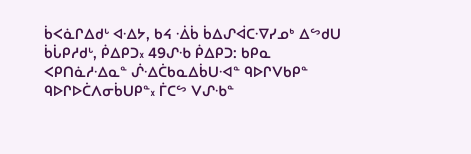ᑳᐸᓈᒋᐃᑯᒡ ᐊᐎᔭ, ᑲᔦ ᐐᑳ ᑳᐃᔑᐋᑕᐌᓯᓄᒃ ᐃᔥᑯᑌ ᑳᒑᑭᓱᑯᒡ, ᑮᐃᑭᑐ᙮ 49ᔑᑾ ᑮᐃᑭᑐ: ᑲᑭᓇ ᐸᑭᑎᓈᓱᐎᓇᓐ ᔒᐎᑖᑲᓇᐃᑳᑌᐗᓐ ᑫᐅᒋᐯᑲᑭᓐ ᑫᐅᒋᐅᑖᐱᓂᑳᑌᑭᓐ᙮ ᒦᑕᔥ ᐯᔑᑾᓐ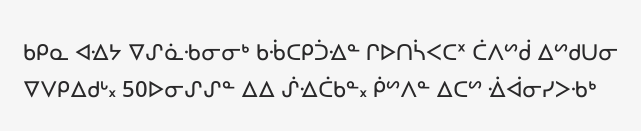ᑲᑭᓇ ᐊᐎᔭ ᐁᔑᓈᑾᓂᓂᒃ ᑲᒀᑕᑭᑑᐎᓐ ᒋᐅᑎᓵᐸᑕᕽ ᑖᐱᔥᑰ ᐃᔥᑯᑌᓂ ᐁᐯᑭᐃᑯᒡ᙮ 50ᐅᓂᔑᔑᓐ ᐃᐃ ᔒᐎᑖᑲᓐ᙮ ᑮᔥᐱᓐ ᐃᑕᔥ ᐐᐋᓂᓯᐳᑾᒃ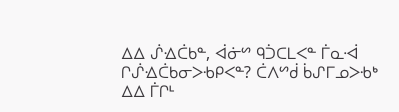ᐃᐃ ᔒᐎᑖᑲᓐ, ᐋᓃᔥ ᑫᑑᑕᒪᐸᓐ ᒦᓇᐙ ᒋᔒᐎᑖᑲᓂᐳᑾᑭᐸᓐ? ᑖᐱᔥᑰ ᑳᔑᒥᓄᐳᑾᒃ ᐃᐃ ᒦᒋᒻ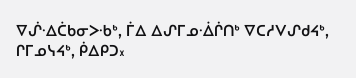ᐁᔒᐎᑖᑲᓂᐳᑾᒃ, ᒦᐃ ᐃᔑᒥᓄᐐᒌᑎᒃ ᐁᑕᓱᐯᔑᑯᔦᒃ, ᒋᒥᓄᓭᔦᒃ, ᑮᐃᑭᑐ᙮